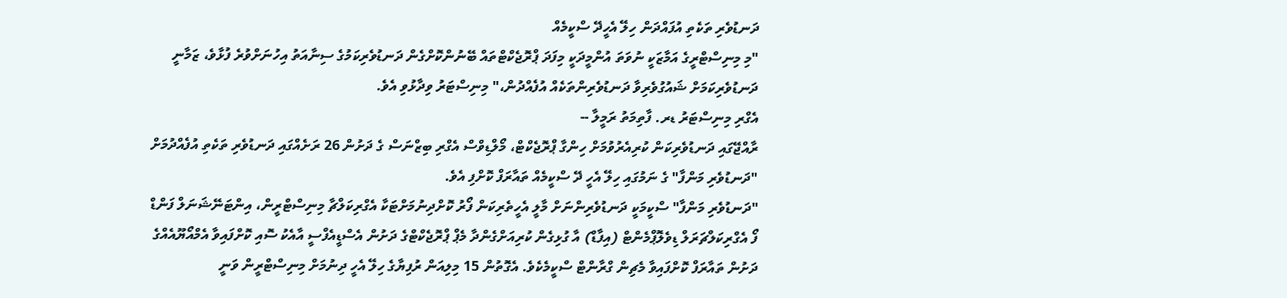ދަނޑުވެރި ތަކެތި އުފައްދަން ހިލޭ އެހީދޭ ސްކީމެއް
"މި މިނިސްޓްރީގެ އަމާޒަކީ ނުވަތަ އުންމީދަކީ މިފަދަ ޕްރޮޖެކްޓްތައް ބޭނުންކޮށްގެން ދަނޑުވެރިކަމުގެ ސިނާއަތު އިހުނަށްވުރެ ފުޅާވެ، ޒަމާނީ ދަނޑުވެރިކަމަށް ޝައުގުވެރިވާ ދަނޑުވެރިންތަކެއް އުފެއްދުން،" މިނިސްޓަރު ވިދާޅުވި އެވެ.
އެގްރި މިނިސްޓަރު ޑރ. ފާތިމަތު ރަމީލާ --
ރާއްޖޭގައި ދަނޑުވެރިކަން ކުރިއެރުވުމަށް ހިންގާ ޕްރޮޖެކްޓް، މޯލްޑިވްސް އެގްރި ބިޒްނަސް ގެ ދަށުން 26 ރަށެއްގައި ދަނޑުވެރި ތަކެތި އުފެއްދުމަށް "ދަނޑުވެރި މަންފާ" ގެ ނަމުގައި ހިލޭ އެހީ ދޭ ސްކީމެއް ތައާރަފް ކޮށްފި އެވެ.
"ދަނޑުވެރި މަންފާ" ސްކީމަކީ ދަނޑުވެރިންނަށް މާލީ އެހީތެރިކަން ފޯރު ކޮށްދިނުމަށްޓަކާ އެގްރިކަލްޗާ މިނިސްޓްރީން، އިންޓަނޭޝަނަލް ފަންޑް ފޯ އެގްރިކަލްޗަރަލް ޑިވެލޮޕްމެންޓް (އިފާޑް) އާ ގުޅިގެން ކުރިއަށްގެންދާ މެޕް ޕްރޮޖެކްޓްގެ ދަށުން އެސްޑީއެފްސީ އާއެކު ސޮއި ކޮށްފައިވާ އެމްއޯޔޫއެއްގެ ދަށުން ތައާރަފް ކޮށްފައިވާ މެޗިން ގްރާންޓް ސްކީމެކެވެ. އެގޮތުން 15 މިލިއަން ރުފިޔާގެ ހިލޭ އެހީ ދިނުމަށް މިނިސްޓްރީން ވަނީ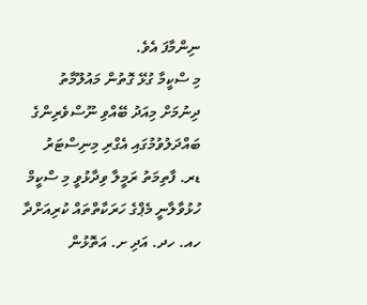ނިންމާފަ އެވެ.
މި ސްކީމާ ގުޅޭ ގޮތުން މައުލޫމާތު ދިނުމަށް މިއަދު ބޭއްވި ނޫސްވެރިންގެ ބައްދަލުވުމުގައި އެގްރި މިނިސްޓަރު ޑރ. ފާތިމަތު ރަމީލާ ވިދާޅުވީ މި ސްކީމް ހުޅުވާލާނީ މެޕްގެ ހަރަކާތްތައް ކުރިއަށްދާ ހއ. ހދ. އަދި ށ. އަތޮޅުން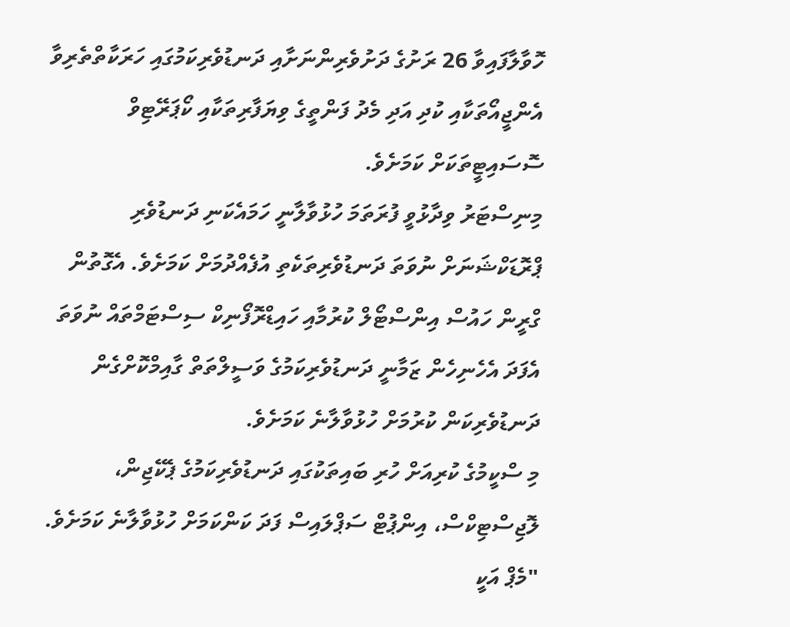ހޮވާލާފައިވާ 26 ރަށުގެ ދަށުވެރިންނަށާއި ދަނޑުވެރިކަމުގައި ހަރަކާތްތެރިވާ އެންޖީއޯތަކާއި ކުދި އަދި މެދު ފަންތީގެ ވިޔަފާރިތަކާއި ކޯޕަރޭޓިވް ސޮސައިޓީތަކަށް ކަމަށެވެ.
މިނިސްޓަރު ވިދާޅުވީ ފުރަތަމަ ހުޅުވާލާނީ ހަމައެކަނި ދަނޑުވެރި ޕްރޮޑަކްޝަނަށް ނުވަތަ ދަނޑުވެރިތަކެތި އުފެއްދުމަށް ކަމަށެވެ. އެގޮތުން ގްރީން ހައުސް އިންސްޓޯލް ކުރުމާއި ހައިޑްރޮފޯނިކް ސިސްޓަމްތައް ނުވަތަ އެފަދަ އެހެނިހެން ޒަމާނީ ދަނޑުވެރިކަމުގެ ވަސީލްތަތް ގާއިމްކޮށްގެން ދަނޑުވެރިކަން ކުރުމަށް ހުޅުވާލާނެ ކަމަށެވެ.
މި ސްކީމުގެ ކުރިއަށް ހުރި ބައިތަކުގައި ދަނޑުވެރިކަމުގެ ޕެކޭޖިން، ލޮޖިސްޓިކްސް، އިންޕުޓް ސަޕްލައިސް ފަދަ ކަންކަމަށް ހުޅުވާލާނެ ކަމަށެވެ.
"މެޕް އަކީ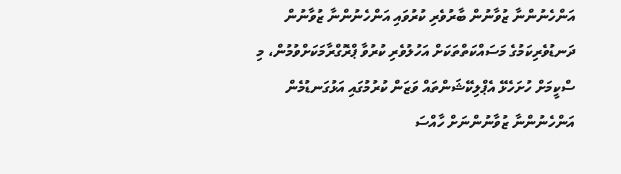އަންހެނުންނާ ޒުވާނުން ބާރުވެރި ކުރުވައި އަންހެނުންނާ ޒުވާނުން ދަނޑުވެރިކަމުގެ މަސައްކަތްތަކަށް އަހުލުވެރި ކުރުވާ ޕްރޮގްރާމަކަށްވުމުން، މި ސްކީމަށް ހުށަހެޅޭ އެޕްލިކޭޝަންތައް ވަޒަން ކުރުމުގައި އަޅުގަނޑުމެން އަންހެނުންނާ ޒުވާނުންނަށް ހާއްސަ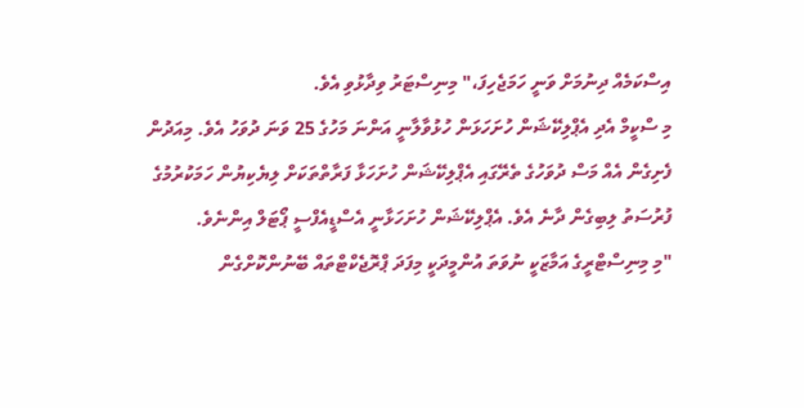އިސްކަމެއް ދިނުމަށް ވަނީ ހަމަޖެހިފަ،" މިނިސްޓަރު ވިދާޅުވި އެވެ.
މި ސްކީމް އެދި އެޕްލިކޭޝަން ހުށަހަޅަން ހުޅުވާލާނީ އަންނަ މަހުގެ 25 ވަނަ ދުވަހު އެވެ. މިއަދުން ފެށިގެން އެއް މަސް ދުވަހުގެ ތެރޭގައި އެޕްލިކޭޝަން ހުށަހަޅާ ފަރާތްތަކަށް ލިޔެކިޔުން ހަމަކުރުމުގެ ފުރުސަތު ލިބިގެން ދާނެ އެވެ. އެޕްލިކޭޝަން ހުށަހަޅާނީ އެސްޑީއެފްސީ ޕޯޓަލް އިންނެވެ.
"މި މިނިސްޓްރީގެ އަމާޒަކީ ނުވަތަ އުންމީދަކީ މިފަދަ ޕްރޮޖެކްޓްތައް ބޭނުންކޮށްގެން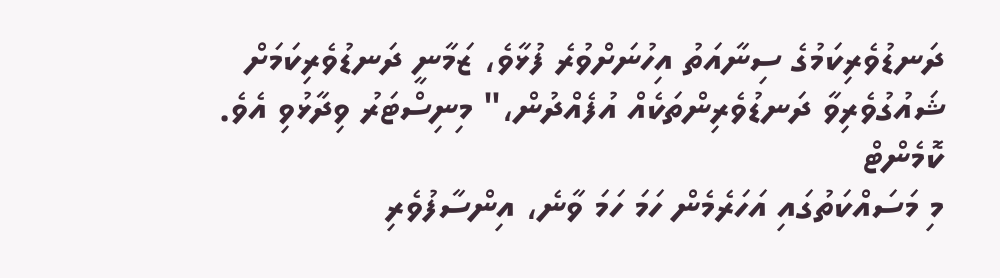ދަނޑުވެރިކަމުގެ ސިނާއަތު އިހުނަށްވުރެ ފުޅާވެ، ޒަމާނީ ދަނޑުވެރިކަމަށް ޝައުގުވެރިވާ ދަނޑުވެރިންތަކެއް އުފެއްދުން،" މިނިސްޓަރު ވިދާޅުވި އެވެ.
ކޮމެންޓް
މި މަސައްކަތުގައި އަހަރެމެން ހަމަ ހަމަ ވާނެ، އިންސާފުވެރި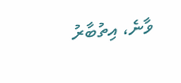ވާނެ، އިތުބާރު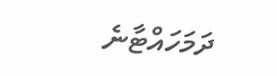ދަމަހައްޓާނެ